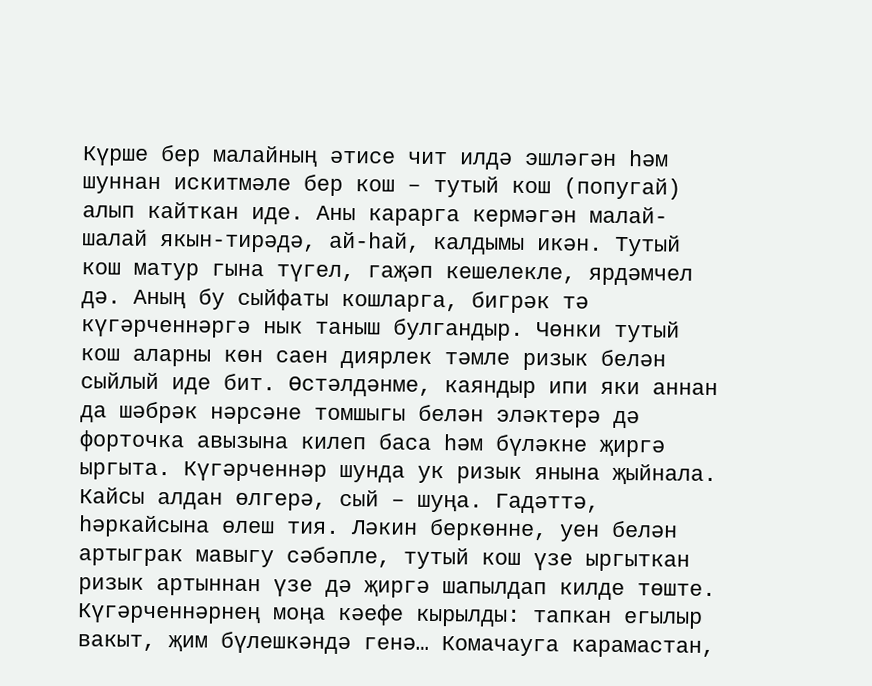Күрше бер малайның әтисе чит илдә эшләгән һәм шуннан искитмәле бер кош – тутый кош (попугай) алып кайткан иде. Аны карарга кермәгән малай-шалай якын-тирәдә, ай-һай, калдымы икән. Тутый кош матур гына түгел, гаҗәп кешелекле, ярдәмчел дә. Аның бу сыйфаты кошларга, бигрәк тә күгәрченнәргә нык таныш булгандыр. Чөнки тутый кош аларны көн саен диярлек тәмле ризык белән сыйлый иде бит. Өстәлдәнме, каяндыр ипи яки аннан да шәбрәк нәрсәне томшыгы белән эләктерә дә форточка авызына килеп баса һәм бүләкне җиргә ыргыта. Күгәрченнәр шунда ук ризык янына җыйнала. Кайсы алдан өлгерә, сый – шуңа. Гадәттә, һәркайсына өлеш тия. Ләкин беркөнне, уен белән артыграк мавыгу сәбәпле, тутый кош үзе ыргыткан ризык артыннан үзе дә җиргә шапылдап килде төште. Күгәрченнәрнең моңа кәефе кырылды: тапкан егылыр вакыт, җим бүлешкәндә генә… Комачауга карамастан,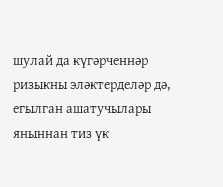шулай да күгәрченнәр ризыкны эләктерделәр дә, егылган ашатучылары яныннан тиз үк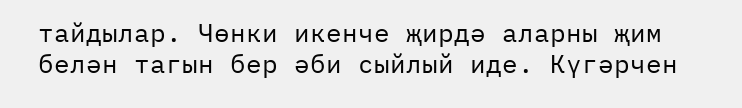тайдылар. Чөнки икенче җирдә аларны җим белән тагын бер әби сыйлый иде. Күгәрчен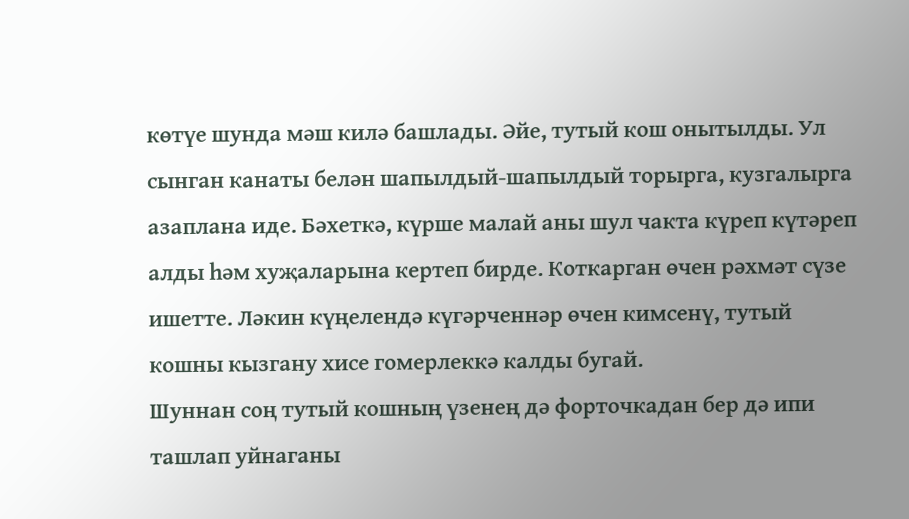көтүе шунда мәш килә башлады. Әйе, тутый кош онытылды. Ул сынган канаты белән шапылдый-шапылдый торырга, кузгалырга азаплана иде. Бәхеткә, күрше малай аны шул чакта күреп күтәреп алды һәм хуҗаларына кертеп бирде. Коткарган өчен рәхмәт сүзе ишетте. Ләкин күңелендә күгәрченнәр өчен кимсенү, тутый кошны кызгану хисе гомерлеккә калды бугай.
Шуннан соң тутый кошның үзенең дә форточкадан бер дә ипи ташлап уйнаганы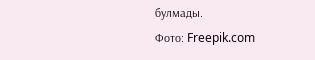булмады.
Фото: Freepik.com